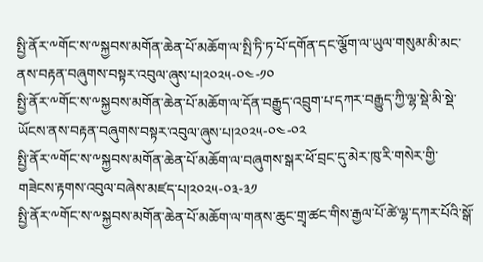སྤྱི་ནོར་༸གོང་ས་༸སྐྱབས་མགོན་ཆེན་པོ་མཆོག་ལ་སྤི་ཏི་ཏ་པོ་དགོན་དང་ལྕོག་ལ་ཡུལ་གསུམ་མི་མང་ནས་བརྟན་བཞུགས་བསྟར་འབུལ་ཞུས་པ།༢༠༢༥-༠༤-༡༠
སྤྱི་ནོར་༸གོང་ས་༸སྐྱབས་མགོན་ཆེན་པོ་མཆོག་ལ་དོན་བརྒྱུད་འབྲུག་པ་དཀར་བརྒྱུད་ཀྱི་ལྷ་སྡེ་མི་སྡེ་ཡོངས་ནས་བརྟན་བཞུགས་བསྟར་འབུལ་ཞུས་པ།༢༠༢༥-༠༤-༠༢
སྤྱི་ནོར་༸གོང་ས་༸སྐྱབས་མགོན་ཆེན་པོ་མཆོག་ལ་བཞུགས་སྒར་ཕོ་བྲང་དུ་མེར་ཁུ་རི་གསེར་གྱི་གཟེངས་རྟགས་འབུལ་བཞེས་མཛད་པ།༢༠༢༥-༠༣-༣༡
སྤྱི་ནོར་༸གོང་ས་༸སྐྱབས་མགོན་ཆེན་པོ་མཆོག་ལ་གནས་ཆུང་གྲྭ་ཚང་གིས་རྒྱལ་པོ་ཚེ་ལྷ་དཀར་པོའི་སྒོ་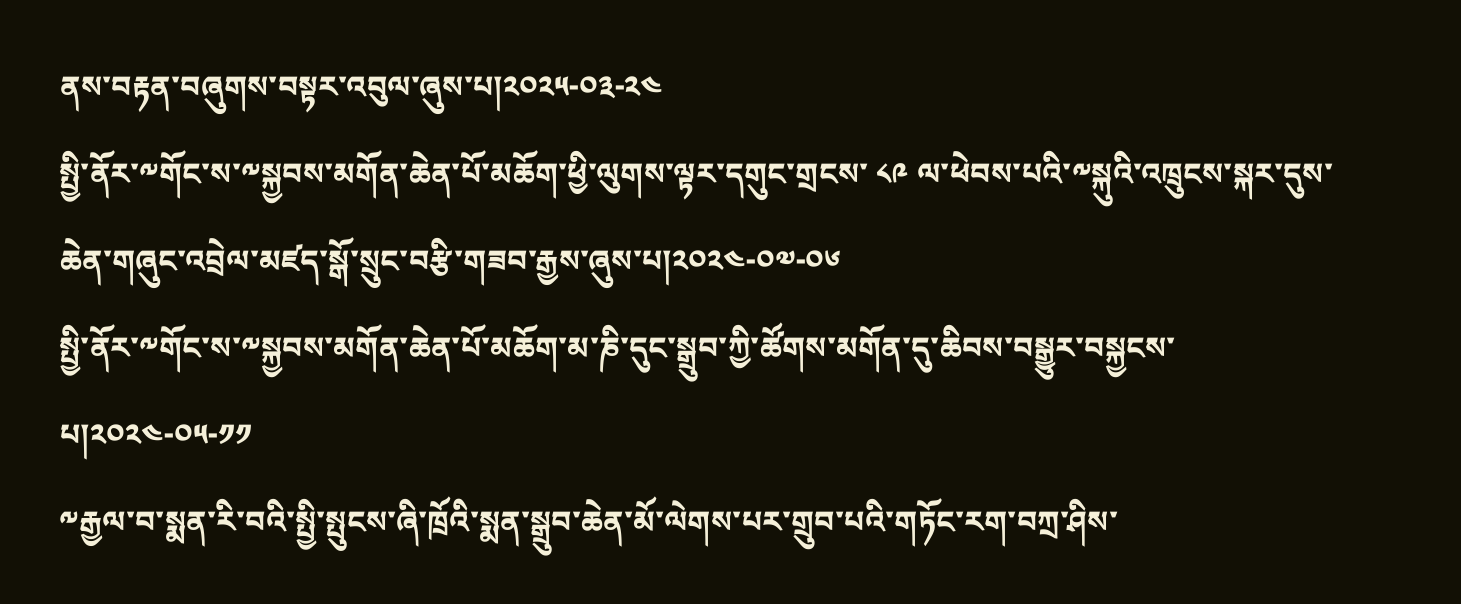ནས་བརྟན་བཞུགས་བསྟར་འབུལ་ཞུས་པ།༢༠༢༥-༠༣-༢༤
སྤྱི་ནོར་༸གོང་ས་༸སྐྱབས་མགོན་ཆེན་པོ་མཆོག་ཕྱི་ལུགས་ལྟར་དགུང་གྲངས་ ༨༩ ལ་ཕེབས་པའི་༸སྐུའི་འཁྲུངས་སྐར་དུས་ཆེན་གཞུང་འབྲེལ་མཛད་སྒོ་སྲུང་བརྩི་གཟབ་རྒྱས་ཞུས་པ།༢༠༢༤-༠༧-༠༦
སྤྱི་ནོར་༸གོང་ས་༸སྐྱབས་མགོན་ཆེན་པོ་མཆོག་མ་ཎི་དུང་སྒྲུབ་ཀྱི་ཚོགས་མགོན་དུ་ཆིབས་བསྒྱུར་བསྐྱངས་པ།༢༠༢༤-༠༥-༡༡
༸རྒྱལ་བ་སྨན་རི་བའི་སྤྱི་སྤུངས་ཞི་ཁྲོའི་སྨན་སྒྲུབ་ཆེན་མོ་ལེགས་པར་གྲུབ་པའི་གཏོང་རག་བཀྲ་ཤིས་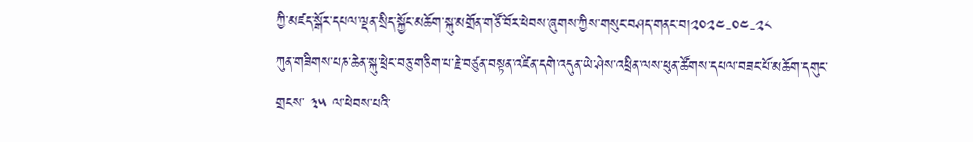ཀྱི་མཛད་སྒོར་དཔལ་ལྡན་སྲིད་སྐྱོང་མཆོག་སྐུ་མགྲོན་གཙོ་བོར་ཕེབས་ཞུགས་ཀྱིས་གསུང་བཤད་གནང་བ།༢༠༢༤-༠༤-༢༨
ཀུན་གཟིགས་པཎ་ཆེན་སྐུ་ཕྲེང་བཅུ་གཅིག་པ་རྗེ་བཙུན་བསྟན་འཛིན་དགེ་འདུན་ཡེ་ཤེས་འཕྲིན་ལས་ཕུན་ཚོགས་དཔལ་བཟང་པོ་མཆོག་དགུང་གྲངས་ ༣༥ ལ་ཕེབས་པའི་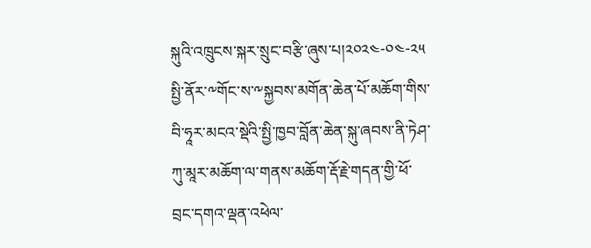སྐུའི་འཁྲུངས་སྐར་སྲུང་བརྩི་ཞུས་པ།༢༠༢༤-༠༤-༢༥
སྤྱི་ནོར་༸གོང་ས་༸སྐྱབས་མགོན་ཆེན་པོ་མཆོག་གིས་བི་ཧཱར་མངའ་སྡེའི་སྤྱི་ཁྱབ་བློན་ཆེན་སྐུ་ཞབས་ནི་ཏེཤ་ཀུ་མཱར་མཆོག་ལ་གནས་མཆོག་རྡོ་རྗེ་གདན་གྱི་ཕོ་བྲང་དགའ་ལྡན་འཕེལ་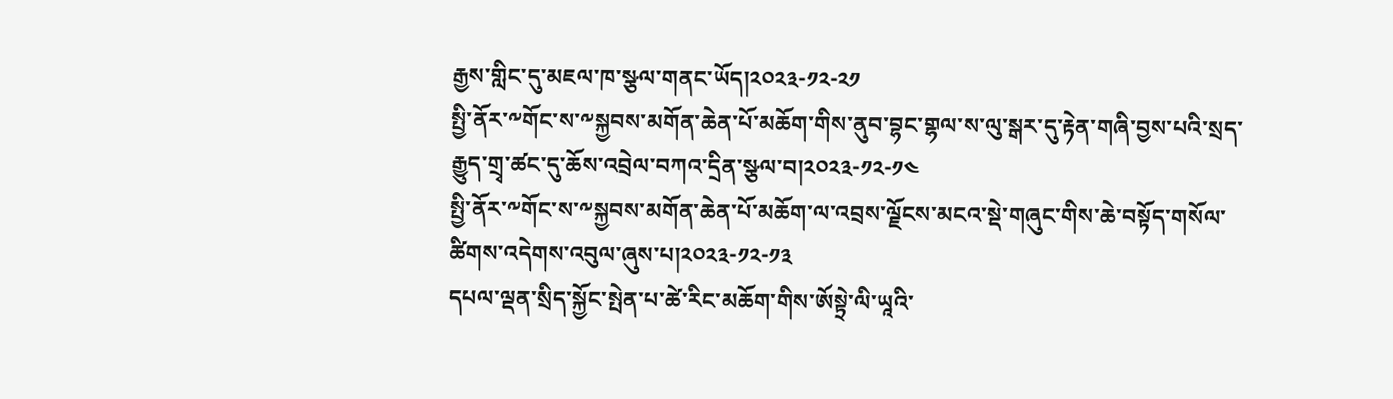རྒྱས་གླིང་དུ་མཇལ་ཁ་སྩལ་གནང་ཡོད།༢༠༢༣-༡༢-༢༡
སྤྱི་ནོར་༸གོང་ས་༸སྐྱབས་མགོན་ཆེན་པོ་མཆོག་གིས་ནུབ་བྷང་གྷལ་ས་ལུ་སྒར་དུ་རྟེན་གཞི་བྱས་པའི་སྲད་རྒྱུད་གྲྭ་ཚང་དུ་ཆོས་འབྲེལ་བཀའ་དྲིན་སྩལ་བ།༢༠༢༣-༡༢-༡༤
སྤྱི་ནོར་༸གོང་ས་༸སྐྱབས་མགོན་ཆེན་པོ་མཆོག་ལ་འབྲས་ལྗོངས་མངའ་སྡེ་གཞུང་གིས་ཆེ་བསྟོད་གསོལ་ཚིགས་འདེགས་འབུལ་ཞུས་པ།༢༠༢༣-༡༢-༡༣
དཔལ་ལྡན་སྲིད་སྐྱོང་སྤེན་པ་ཚེ་རིང་མཆོག་གིས་ཨོསྟྲེ་ལི་ཡཱའི་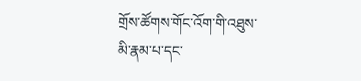གྲོས་ཚོགས་གོང་འོག་གི་འཐུས་མི་རྣམ་པ་དང་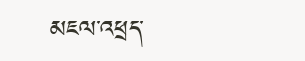མཇལ་འཕྲད་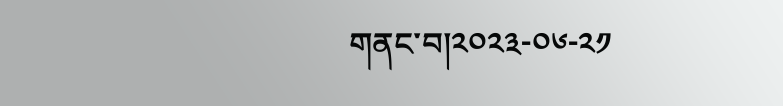གནང་བ།༢༠༢༣-༠༦-༢༡